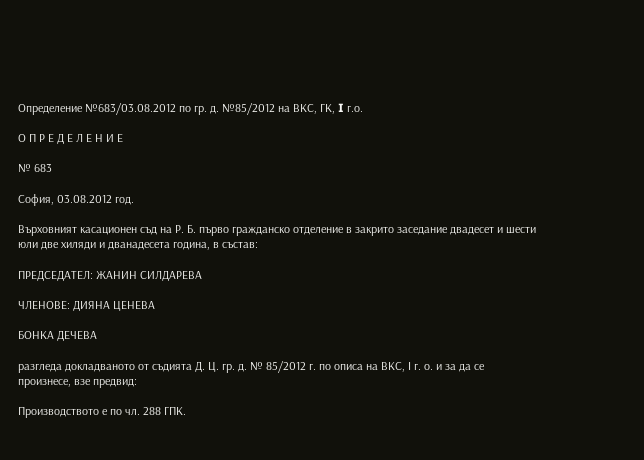Определение №683/03.08.2012 по гр. д. №85/2012 на ВКС, ГК, I г.о.

О П Р Е Д Е Л Е Н И Е

№ 683

София, 03.08.2012 год.

Върховният касационен съд на Р. Б. първо гражданско отделение в закрито заседание двадесет и шести юли две хиляди и дванадесета година, в състав:

ПРЕДСЕДАТЕЛ: ЖАНИН СИЛДАРЕВА

ЧЛЕНОВЕ: ДИЯНА ЦЕНЕВА

БОНКА ДЕЧЕВА

разгледа докладваното от съдията Д. Ц. гр. д. № 85/2012 г. по описа на ВКС, І г. о. и за да се произнесе, взе предвид:

Производството е по чл. 288 ГПК.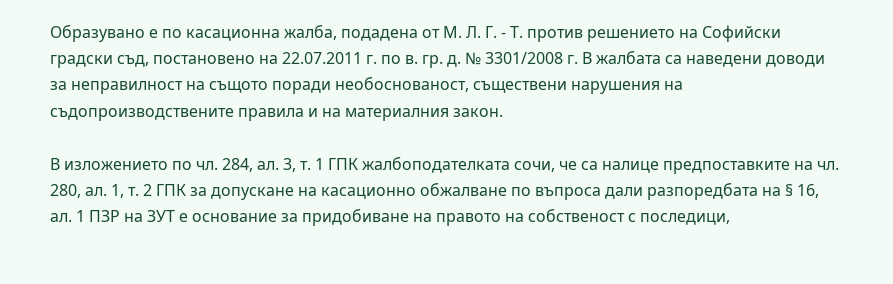Образувано е по касационна жалба, подадена от М. Л. Г. - Т. против решението на Софийски градски съд, постановено на 22.07.2011 г. по в. гр. д. № 3301/2008 г. В жалбата са наведени доводи за неправилност на същото поради необоснованост, съществени нарушения на съдопроизводствените правила и на материалния закон.

В изложението по чл. 284, ал. 3, т. 1 ГПК жалбоподателката сочи, че са налице предпоставките на чл. 280, ал. 1, т. 2 ГПК за допускане на касационно обжалване по въпроса дали разпоредбата на § 16, ал. 1 ПЗР на ЗУТ е основание за придобиване на правото на собственост с последици,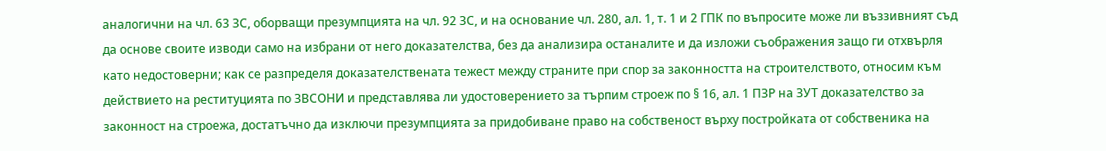аналогични на чл. 63 ЗС, оборващи презумпцията на чл. 92 ЗС, и на основание чл. 280, ал. 1, т. 1 и 2 ГПК по въпросите може ли въззивният съд да основе своите изводи само на избрани от него доказателства, без да анализира останалите и да изложи съображения защо ги отхвърля като недостоверни; как се разпределя доказателствената тежест между страните при спор за законността на строителството, относим към действието на реституцията по ЗВСОНИ и представлява ли удостоверението за търпим строеж по § 16, ал. 1 ПЗР на ЗУТ доказателство за законност на строежа, достатъчно да изключи презумпцията за придобиване право на собственост върху постройката от собственика на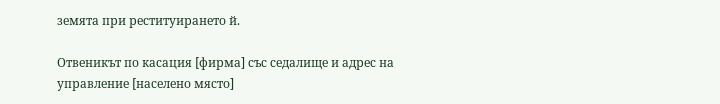земята при реституирането й.

Отвеникът по касация [фирма] със седалище и адрес на управление [населено място]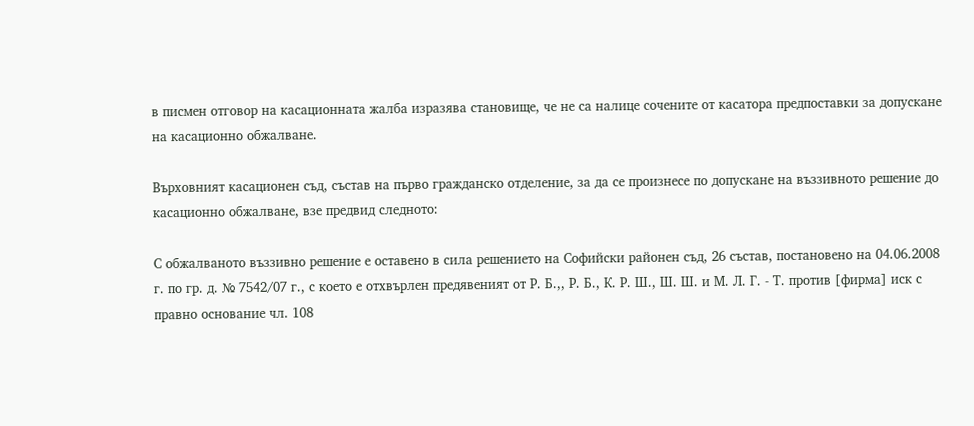в писмен отговор на касационната жалба изразява становище, че не са налице сочените от касатора предпоставки за допускане на касационно обжалване.

Върховният касационен съд, състав на първо гражданско отделение, за да се произнесе по допускане на въззивното решение до касационно обжалване, взе предвид следното:

С обжалваното въззивно решение е оставено в сила решението на Софийски районен съд, 26 състав, постановено на 04.06.2008 г. по гр. д. № 7542/07 г., с което е отхвърлен предявеният от Р. Б.,, Р. Б., К. Р. Ш., Ш. Ш. и М. Л. Г. - Т. против [фирма] иск с правно основание чл. 108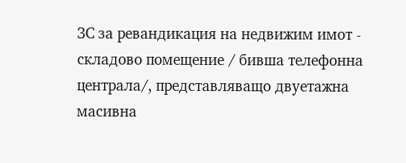ЗС за ревандикация на недвижим имот - складово помещение / бивша телефонна централа/, представляващо двуетажна масивна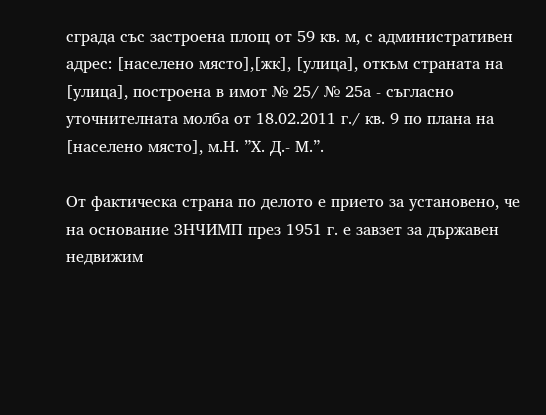сграда със застроена площ от 59 кв. м, с административен адрес: [населено място],[жк], [улица], откъм страната на [улица], построена в имот № 25/ № 25а - съгласно уточнителната молба от 18.02.2011 г./ кв. 9 по плана на [населено място], м.Н. ”Х. Д.- М.”.

От фактическа страна по делото е прието за установено, че на основание ЗНЧИМП през 1951 г. е завзет за държавен недвижим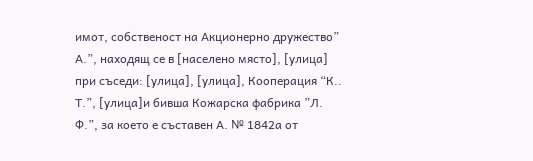имот, собственост на Акционерно дружество” А.”, находящ се в [населено място], [улица] при съседи: [улица], [улица], Кооперация “К.. Т.”, [улица]и бивша Кожарска фабрика ”Л. Ф.”, за което е съставен А. № 1842а от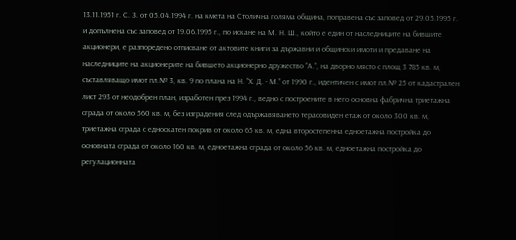13.11.1951 г. С. З. от 05.04.1994 г. на кмета на Столична голяма община, поправена със заповед от 29.05.1995 г. и допълнена със заповед от 19.06.1995 г., по искане на М. Н. Ш., който е един от наследниците на бившите акционери, е разпоредено отписване от актовите книги за държавни и общински имоти и предаване на наследниците на акционерите на бившето акционерно дружество ”А.”, на дворно място с площ 3 785 кв. м, съставляващо имот пл.№ 3, кв. 9 по плана на Н. ”Х. Д. - М.” от 1990 г., идентичен с имот пл.№ 25 от кадастрален лист 293 от неодобрен план, изработен през 1994 г., ведно с построените в него основна фабрична триетажна сграда от около 560 кв. м, без изградения след одържавяването терасовиден етаж от около 300 кв. м, триетажна сграда с едноскатен покрив от около 65 кв. м, една второстепенна едноетажна постройка до основната сграда от около 160 кв. м, едноетажна сграда от около 56 кв. м, едноетажна постройка до регулационната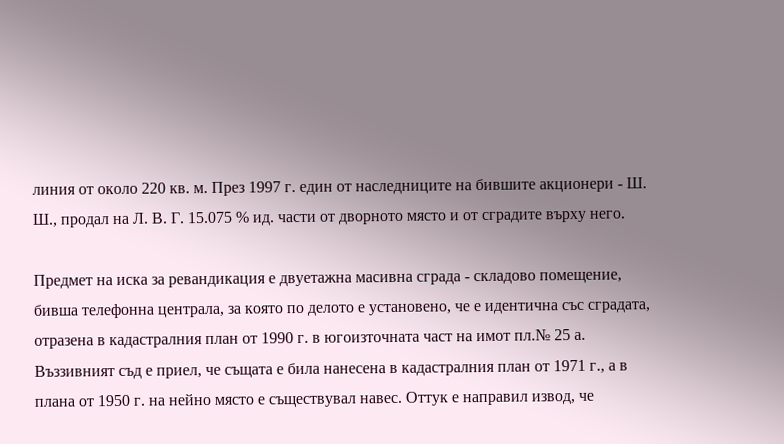линия от около 220 кв. м. През 1997 г. един от наследниците на бившите акционери - Ш. Ш., продал на Л. В. Г. 15.075 % ид. части от дворното място и от сградите върху него.

Предмет на иска за ревандикация е двуетажна масивна сграда - складово помещение, бивша телефонна централа, за която по делото е установено, че е идентична със сградата, отразена в кадастралния план от 1990 г. в югоизточната част на имот пл.№ 25 а. Въззивният съд е приел, че същата е била нанесена в кадастралния план от 1971 г., а в плана от 1950 г. на нейно място е съществувал навес. Оттук е направил извод, че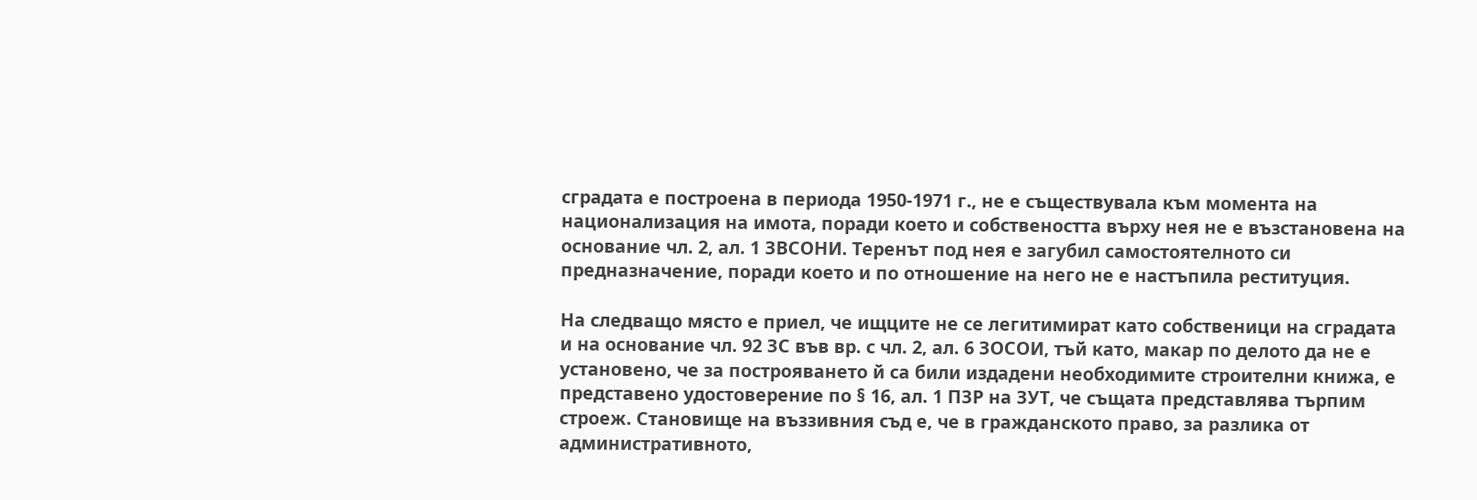сградата е построена в периода 1950-1971 г., не е съществувала към момента на национализация на имота, поради което и собствеността върху нея не е възстановена на основание чл. 2, ал. 1 ЗВСОНИ. Теренът под нея е загубил самостоятелното си предназначение, поради което и по отношение на него не е настъпила реституция.

На следващо място е приел, че ищците не се легитимират като собственици на сградата и на основание чл. 92 ЗС във вр. с чл. 2, ал. 6 ЗОСОИ, тъй като, макар по делото да не е установено, че за построяването й са били издадени необходимите строителни книжа, е представено удостоверение по § 16, ал. 1 ПЗР на ЗУТ, че същата представлява търпим строеж. Становище на въззивния съд е, че в гражданското право, за разлика от административното,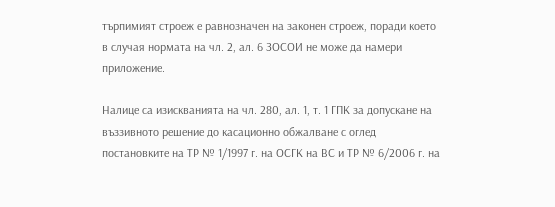търпимият строеж е равнозначен на законен строеж, поради което в случая нормата на чл. 2, ал. 6 ЗОСОИ не може да намери приложение.

Налице са изискванията на чл. 280, ал. 1, т. 1 ГПК за допускане на въззивното решение до касационно обжалване с оглед постановките на ТР № 1/1997 г. на ОСГК на ВС и ТР № 6/2006 г. на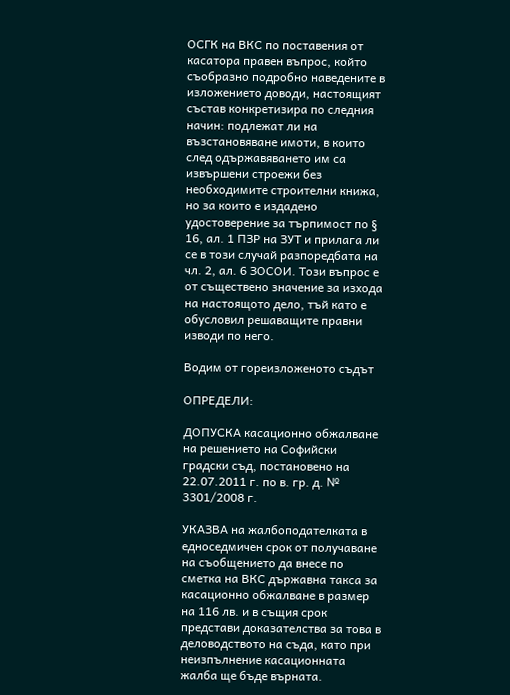ОСГК на ВКС по поставения от касатора правен въпрос, който съобразно подробно наведените в изложението доводи, настоящият състав конкретизира по следния начин: подлежат ли на възстановяване имоти, в които след одържавяването им са извършени строежи без необходимите строителни книжа, но за които е издадено удостоверение за търпимост по § 16, ал. 1 ПЗР на ЗУТ и прилага ли се в този случай разпоредбата на чл. 2, ал. 6 ЗОСОИ. Този въпрос е от съществено значение за изхода на настоящото дело, тъй като е обусловил решаващите правни изводи по него.

Водим от гореизложеното съдът

ОПРЕДЕЛИ:

ДОПУСКА касационно обжалване на решението на Софийски градски съд, постановено на 22.07.2011 г. по в. гр. д. № 3301/2008 г.

УКАЗВА на жалбоподателката в едноседмичен срок от получаване на съобщението да внесе по сметка на ВКС държавна такса за касационно обжалване в размер на 116 лв. и в същия срок представи доказателства за това в деловодството на съда, като при неизпълнение касационната жалба ще бъде върната.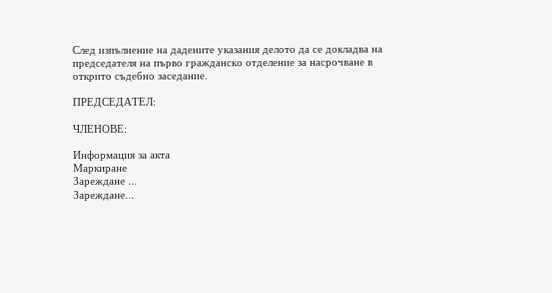След изпълнение на дадените указания делото да се докладва на председателя на първо гражданско отделение за насрочване в открито съдебно заседание.

ПРЕДСЕДАТЕЛ:

ЧЛЕНОВЕ:

Информация за акта
Маркиране
Зареждане ...
Зареждане...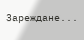Зареждане...